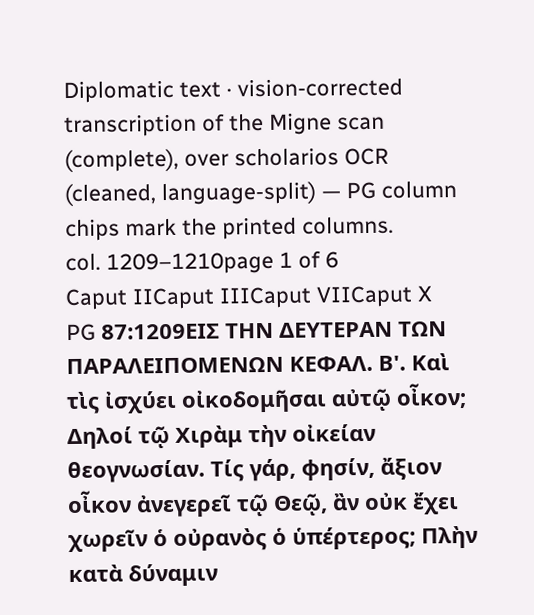Diplomatic text · vision-corrected transcription of the Migne scan (complete), over scholarios OCR (cleaned, language-split) — PG column chips mark the printed columns.
col. 1209–1210page 1 of 6
Caput IICaput IIICaput VIICaput X
PG 87:1209ΕΙΣ ΤΗΝ ΔΕΥΤΕΡΑΝ ΤΩΝ ΠΑΡΑΛΕΙΠΟΜΕΝΩΝ ΚΕΦΑΛ. Β'. Καὶ τὶς ἰσχύει οἰκοδομῆσαι αὐτῷ οἶκον; Δηλοί τῷ Χιρὰμ τὴν οἰκείαν θεογνωσίαν. Τίς γάρ, φησίν, ἄξιον οἶκον ἀνεγερεῖ τῷ Θεῷ, ἂν οὐκ ἔχει χωρεῖν ὁ οὐρανὸς ὁ ὑπέρτερος; Πλὴν κατὰ δύναμιν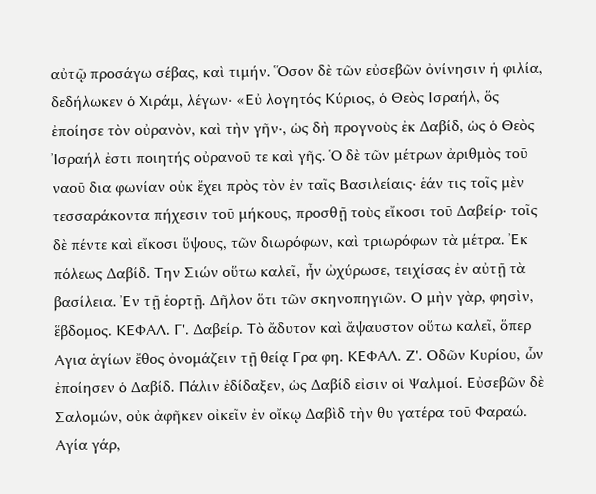αὐτῷ προσάγω σέβας, καὶ τιμήν. Ὅσον δὲ τῶν εὐσεβῶν ὀνίνησιν ἡ φιλία, δεδήλωκεν ὁ Χιράμ, λέγων· «Εὐ λογητός Κύριος, ὁ Θεὸς Ισραήλ, ὅς ἐποίησε τὸν οὐρανὸν, καὶ τὴν γῆν·, ὡς δὴ προγνοὺς ἐκ Δαβίδ, ὡς ὁ Θεὸς Ἰσραήλ ἐστι ποιητής οὐρανοῦ τε καὶ γῆς. Ὁ δὲ τῶν μέτρων ἀριθμὸς τοῦ ναοῦ δια φωνίαν οὐκ ἔχει πρὸς τὸν ἐν ταῖς Βασιλείαις· ἑάν τις τοῖς μὲν τεσσαράκοντα πήχεσιν τοῦ μήκους, προσθῇ τοὺς εἴκοσι τοῦ Δαβείρ· τοῖς δὲ πέντε καὶ εἴκοσι ὕψους, τῶν διωρόφων, καὶ τριωρόφων τὰ μέτρα. Ἐκ πόλεως Δαβίδ. Την Σιών οὕτω καλεῖ, ἦν ὠχύρωσε, τειχίσας ἐν αὐτῇ τὰ βασίλεια. Ἐν τῇ ἑορτῇ. Δῆλον ὅτι τῶν σκηνοπηγιῶν. Ο μὴν γὰρ, φησὶν, ἕβδομος. ΚΕΦΑΛ. Γ'. Δαβείρ. Τὸ ἄδυτον καὶ ἄψαυστον οὕτω καλεῖ, ὅπερ Αγια ἁγίων ἔθος ὀνομάζειν τῇ θείᾳ Γρα φη. ΚΕΦΑΛ. Ζ'. Οδῶν Κυρίου, ὧν ἐποίησεν ὁ Δαβίδ. Πάλιν ἐδίδαξεν, ὡς Δαβίδ εἰσιν οἱ Ψαλμοί. Εὐσεβῶν δὲ Σαλομών, οὐκ ἀφῆκεν οἰκεῖν ἐν οἴκῳ Δαβὶδ τὴν θυ γατέρα τοῦ Φαραώ. Αγία γάρ,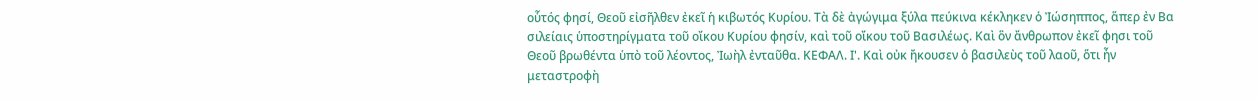οὗτός φησί, Θεοῦ εἰσῆλθεν ἐκεῖ ἡ κιβωτός Κυρίου. Τὰ δὲ ἀγώγιμα ξύλα πεύκινα κέκληκεν ὁ Ἰώσηππος, ἅπερ ἐν Βα σιλείαις ὑποστηρίγματα τοῦ οἴκου Κυρίου φησίν, καὶ τοῦ οἴκου τοῦ Βασιλέως. Καὶ ὃν ἄνθρωπον ἐκεῖ φησι τοῦ Θεοῦ βρωθέντα ὑπὸ τοῦ λέοντος, Ἰωὴλ ἐνταῦθα. ΚΕΦΑΛ. Ι'. Καὶ οὐκ ἤκουσεν ὁ βασιλεὺς τοῦ λαοῦ, ὅτι ἦν μεταστροφὴ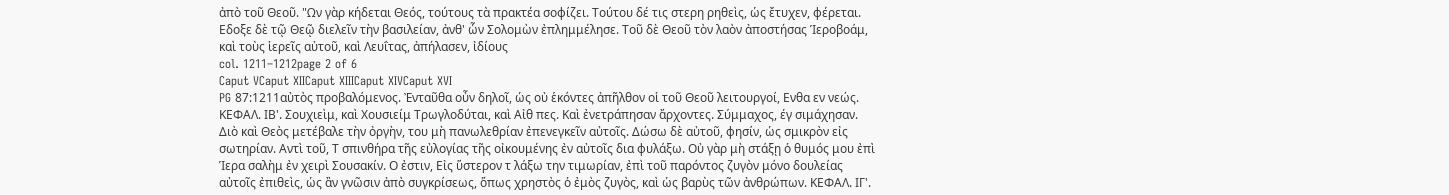ἀπὸ τοῦ Θεοῦ. "Ων γὰρ κήδεται Θεός, τούτους τὰ πρακτέα σοφίζει. Τούτου δέ τις στερη ρηθεὶς, ὡς ἔτυχεν, φέρεται. Εδοξε δὲ τῷ Θεῷ διελεῖν τὴν βασιλείαν, ἀνθ' ὧν Σολομὼν ἐπλημμέλησε. Τοῦ δὲ Θεοῦ τὸν λαὸν ἀποστήσας Ἱεροβοάμ, καὶ τοὺς ἱερεῖς αὐτοῦ, καὶ Λευΐτας, ἀπήλασεν, ἰδίους
col. 1211–1212page 2 of 6
Caput VCaput XIICaput XIIICaput XIVCaput XVI
PG 87:1211αὐτὸς προβαλόμενος. Ἐνταῦθα οὖν δηλοῖ, ὡς οὐ ἑκόντες ἀπῆλθον οἱ τοῦ Θεοῦ λειτουργοί, Ενθα εν νεώς. ΚΕΦΑΛ. ΙΒ'. Σουχιεὶμ, καὶ Χουσιείμ Τρωγλοδύται, καὶ Αἰθ πες. Καὶ ἐνετράπησαν ἄρχοντες. Σύμμαχος, έγ σιμάχησαν. Διὸ καὶ Θεὸς μετέβαλε τὴν ὀργὴν, του μὴ πανωλεθρίαν ἐπενεγκεῖν αὐτοῖς. Δώσω δὲ αὐτοῦ, φησίν, ὡς σμικρὸν εἰς σωτηρίαν. Αντὶ τοῦ, Τ σπινθήρα τῆς εὐλογίας τῆς οἰκουμένης ἐν αὐτοῖς δια φυλάξω. Οὐ γὰρ μὴ στάξῃ ὁ θυμός μου ἐπὶ Ἱερα σαλὴμ ἐν χειρὶ Σουσακίν. Ο ἐστιν, Εἰς ὕστερον τ λάξω την τιμωρίαν, ἐπὶ τοῦ παρόντος ζυγὸν μόνο δουλείας αὐτοῖς ἐπιθεὶς, ὡς ἂν γνῶσιν ἀπὸ συγκρίσεως, ὅπως χρηστὸς ὁ ἐμὸς ζυγὸς, καὶ ὡς βαρὺς τῶν ἀνθρώπων. ΚΕΦΑΛ. ΙΓ'.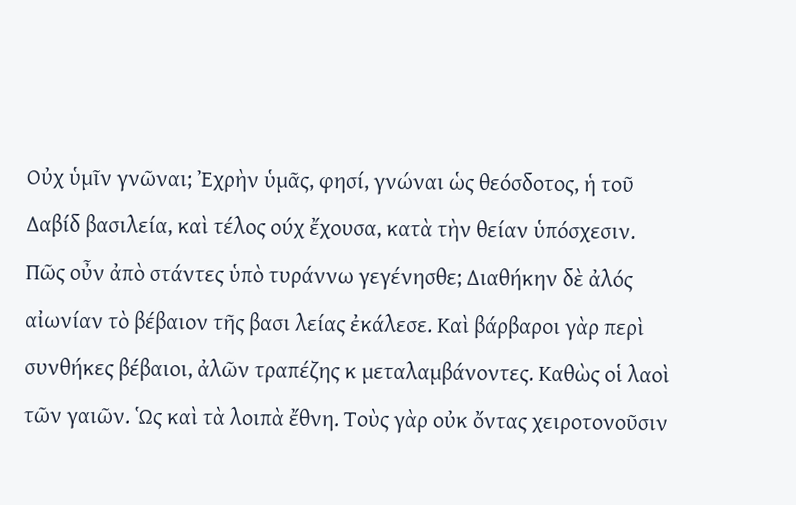Οὐχ ὑμῖν γνῶναι; Ἐχρὴν ὑμᾶς, φησί, γνώναι ὡς θεόσδοτος, ἡ τοῦ Δαβίδ βασιλεία, καὶ τέλος ούχ ἔχουσα, κατὰ τὴν θείαν ὑπόσχεσιν. Πῶς οὖν ἀπὸ στάντες ὑπὸ τυράννω γεγένησθε; Διαθήκην δὲ ἀλός αἰωνίαν τὸ βέβαιον τῆς βασι λείας ἐκάλεσε. Καὶ βάρβαροι γὰρ περὶ συνθήκες βέβαιοι, ἀλῶν τραπέζης κ μεταλαμβάνοντες. Καθὼς οἱ λαοὶ τῶν γαιῶν. Ὡς καὶ τὰ λοιπὰ ἔθνη. Τοὺς γὰρ οὐκ ὄντας χειροτονοῦσιν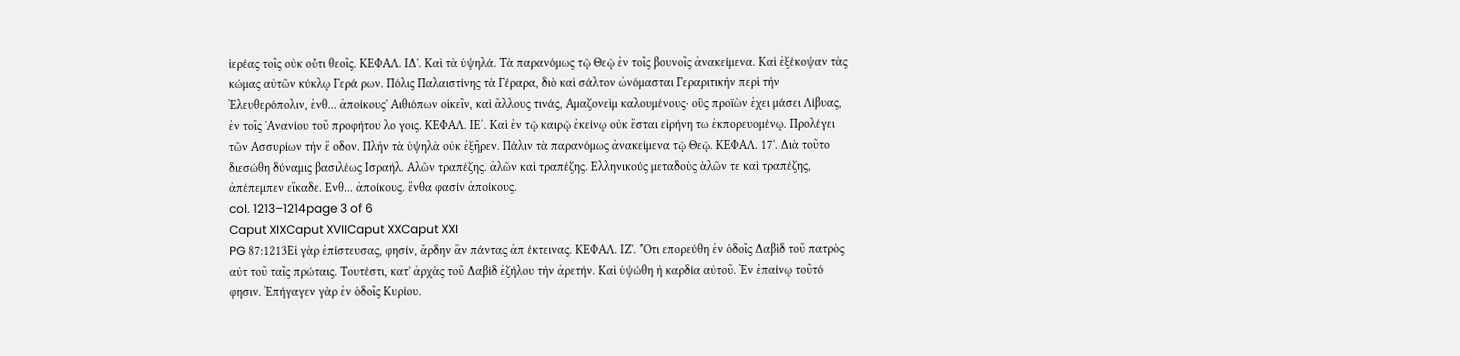ἱερέας τοῖς οὐκ οὗτι θεοῖς. ΚΕΦΑΛ. ΙΔ'. Καὶ τὰ ὑψηλά. Τὰ παρανόμως τῷ Θεῷ ἐν τοῖς βουνοῖς ἀνακείμενα. Καὶ ἐξέκοψαν τὰς κώμας αὐτῶν κύκλῳ Γερά ρων. Πόλις Παλαιστίνης τὰ Γέραρα, διὸ καὶ σάλτον ὠνόμασται Γεραριτικὴν περὶ τὴν Ἐλευθερόπολιν, ἐνθ... ἀποίκους' Αιθιόπων οἰκεῖν, καὶ ἄλλους τινάς, Αμαζονεὶμ καλουμένους· οὓς προϊὼν ἐχει μάσει Λίβυας, ἐν τοῖς ᾿Ανανίου τοῦ προφήτου λο γοις. ΚΕΦΑΛ. ΙΕ΄. Καὶ ἐν τῷ καιρῷ ἐκείνῳ οὐκ ἔσται εἰρήνη τω ἐκπορευομένῳ. Προλέγει τῶν Ασσυρίων τὴν ἔ οδον. Πλὴν τὰ ὑψηλὰ οὐκ ἐξῆρεν. Πάλιν τὰ παρανόμως ἀνακείμενα τῷ Θεῷ. ΚΕΦΑΛ. 17'. Διὰ τοῦτο διεσώθη δύναμις βασιλέως Ισραήλ. Αλῶν τραπέζης. ἀλῶν καὶ τραπέζης. Ελληνικούς μεταδοὺς ἁλῶν τε καὶ τραπέζης, ἀπέπεμπεν εἴκαδε. Ενθ... ἀποίκους. ἔνθα φασίν ἀποίκους.
col. 1213–1214page 3 of 6
Caput XIXCaput XVIICaput XXCaput XXI
PG 87:1213Εἰ γὰρ ἐπίστευσας, φησίν, ἄρδην ἂν πάντας ἀπ έκτεινας. ΚΕΦΑΛ. ΙΖ'. *Οτι επορεύθη ἐν ὁδοῖς Δαβὶδ τοῦ πατρὸς αὐτ τοῦ ταῖς πρώταις. Τουτέστι, κατ' ἀρχὰς τοῦ Δαβίδ ἐζήλου τὴν ἀρετήν. Καὶ ὑψώθη ἡ καρδία αὐτοῦ. Ἐν ἐπαίνῳ τοῦτό φησιν. Ἐπήγαγεν γὰρ ἐν ὁδοῖς Κυρίου.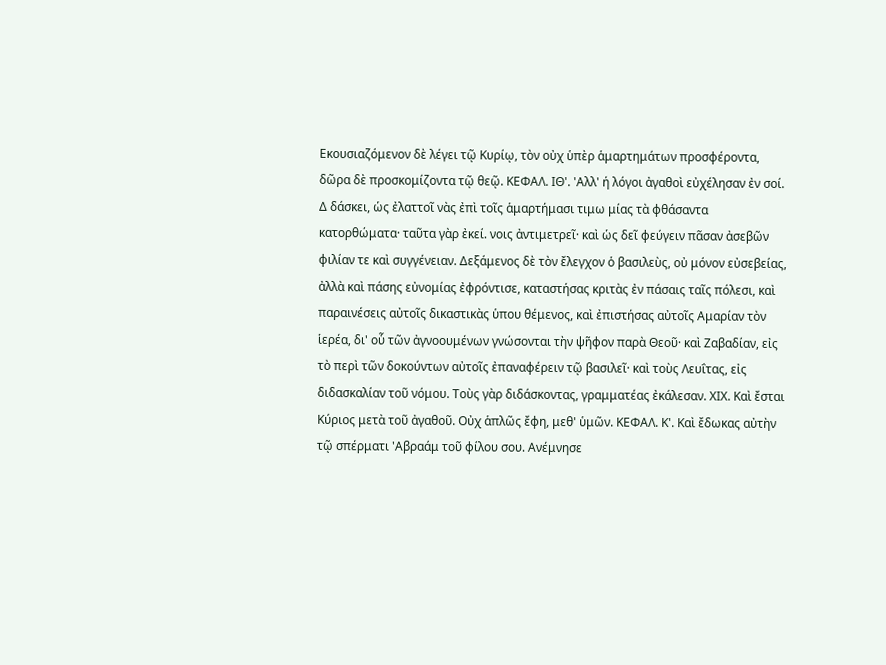Εκουσιαζόμενον δὲ λέγει τῷ Κυρίῳ, τὸν οὐχ ὑπὲρ ἁμαρτημάτων προσφέροντα, δῶρα δὲ προσκομίζοντα τῷ θεῷ. ΚΕΦΑΛ. ΙΘ'. 'Αλλ' ή λόγοι ἀγαθοὶ εὐχέλησαν ἐν σοί. Δ δάσκει, ὡς ἐλαττοῖ νὰς ἐπὶ τοῖς ἁμαρτήμασι τιμω μίας τὰ φθάσαντα κατορθώματα· ταῦτα γὰρ ἐκεί. νοις ἀντιμετρεῖ· καὶ ὡς δεῖ φεύγειν πᾶσαν ἀσεβῶν φιλίαν τε καὶ συγγένειαν. Δεξάμενος δὲ τὸν ἔλεγχον ὁ βασιλεὺς, οὐ μόνον εὐσεβείας, ἀλλὰ καὶ πάσης εὐνομίας ἐφρόντισε, καταστήσας κριτὰς ἐν πάσαις ταῖς πόλεσι, καὶ παραινέσεις αὐτοῖς δικαστικὰς ὑπου θέμενος, καὶ ἐπιστήσας αὐτοῖς Αμαρίαν τὸν ἱερέα, δι' οὗ τῶν ἀγνοουμένων γνώσονται τὴν ψῆφον παρὰ Θεοῦ· καὶ Ζαβαδίαν, εἰς τὸ περὶ τῶν δοκούντων αὐτοῖς ἐπαναφέρειν τῷ βασιλεῖ· καὶ τοὺς Λευΐτας, εἰς διδασκαλίαν τοῦ νόμου. Τοὺς γὰρ διδάσκοντας, γραμματέας ἐκάλεσαν. ΧΙΧ. Καὶ ἔσται Κύριος μετὰ τοῦ ἀγαθοῦ. Οὐχ ἁπλῶς ἔφη, μεθ' ὑμῶν. ΚΕΦΑΛ. Κ'. Καὶ ἔδωκας αὐτὴν τῷ σπέρματι 'Αβραάμ τοῦ φίλου σου. Ανέμνησε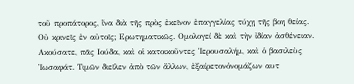τοῦ προπάτορος, ἵνα διὰ τῆς πρὸς ἐκεῖνον ἐπαγγελίας τύχῃ τῆς βοη θείας. Οὐ κρινεῖς ἐν αὐτοῖς; Ερωτηματικῶς. Ομολογεί δὲ καὶ τὴν ἰδίαν ἀσθένειαν. Ακούσατε, πᾶς Ιούδα, καὶ οἱ κατοικοῦντες Ἱερουσαλήμ, καὶ ὁ βασιλεὺς Ἰωσαφάτ. Τιμῶν διεῖλεν ἀπὸ τῶν ἄλλων, ἐξαίρετονὀνομάζων αυτ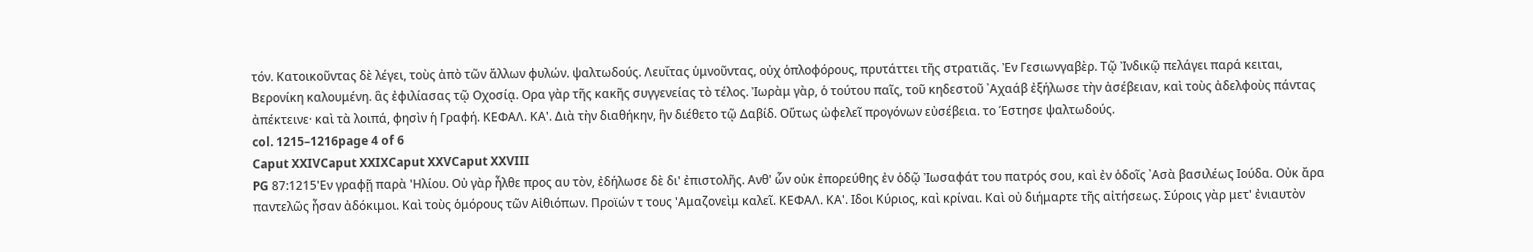τόν. Κατοικοῦντας δὲ λέγει, τοὺς ἀπὸ τῶν ἄλλων φυλών. ψαλτωδούς. Λευΐτας ὑμνοῦντας, οὐχ ὁπλοφόρους, πρυτάττει τῆς στρατιᾶς. Ἐν Γεσιωνγαβὲρ. Τῷ Ἰνδικῷ πελάγει παρά κειται, Βερονίκη καλουμένη. ἃς ἐφιλίασας τῷ Οχοσίᾳ. Ορα γὰρ τῆς κακῆς συγγενείας τὸ τέλος. Ἰωρὰμ γὰρ, ὁ τούτου παῖς, τοῦ κηδεστοῦ ᾿Αχαάβ ἐξήλωσε τὴν ἀσέβειαν, καὶ τοὺς ἀδελφοὺς πάντας ἀπέκτεινε· καὶ τὰ λοιπά, φησὶν ἡ Γραφή. ΚΕΦΑΛ. ΚΑ'. Διὰ τὴν διαθήκην, ἣν διέθετο τῷ Δαβίδ. Οὕτως ὠφελεῖ προγόνων εὐσέβεια. το Έστησε ψαλτωδούς.
col. 1215–1216page 4 of 6
Caput XXIVCaput XXIXCaput XXVCaput XXVIII
PG 87:1215'Εν γραφῇ παρὰ 'Ηλίου. Οὐ γὰρ ἦλθε προς αυ τὸν, ἐδήλωσε δὲ δι' ἐπιστολῆς. Ανθ' ὧν οὐκ ἐπορεύθης ἐν ὁδῷ Ἰωσαφάτ του πατρός σου, καὶ ἐν ὁδοῖς ᾿Ασὰ βασιλέως Ιούδα. Οὐκ ἄρα παντελῶς ἦσαν ἀδόκιμοι. Καὶ τοὺς ὁμόρους τῶν Αἰθιόπων. Προϊών τ τους 'Αμαζονεὶμ καλεῖ. ΚΕΦΑΛ. ΚΑ'. Ιδοι Κύριος, καὶ κρίναι. Καὶ οὐ διήμαρτε τῆς αἰτήσεως. Σύροις γὰρ μετ' ἐνιαυτὸν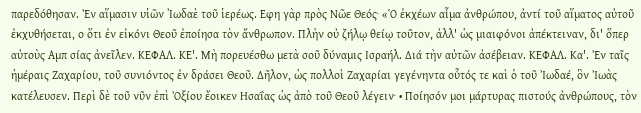παρεδόθησαν. Ἐν αἵμασιν υἱῶν ᾿Ιωδαὲ τοῦ ἱερέως. Εφη γὰρ πρὸς Νῶε Θεός· «Ὁ ἐκχέων αἷμα ἀνθρώπου, ἀντί τοῦ αἵματος αὐτοῦ ἐκχυθήσεται, ο ὅτι ἐν εἰκόνι Θεοῦ ἐποίησα τὸν ἄνθρωπον. Πλὴν οὐ ζήλῳ θείῳ τοῦτον, ἀλλ' ὡς μιαιφόνοι ἀπέκτειναν, δι' ὅπερ αὐτοὺς Αμπ σίας ἀνεῖλεν. ΚΕΦΑΛ. ΚΕ'. Μὴ πορευέσθω μετὰ σοῦ δύναμις Ισραήλ. Διά τὴν αὐτῶν ἀσέβειαν. ΚΕΦΑΛ. Κα'. Ἐν ταῖς ἡμέραις Ζαχαρίου, τοῦ συνιόντος ἐν δράσει Θεοῦ. Δῆλον, ὡς πολλοὶ Ζαχαρίαι γεγένηντα οὗτός τε καὶ ὁ τοῦ Ἰωδαέ, ὃν Ἰωὰς κατέλευσεν. Περὶ δὲ τοῦ νῦν ἐπὶ Ὀξίου ἔοικεν Ησαΐας ὡς ἀπὸ τοῦ Θεοῦ λέγειν· • Ποίησόν μοι μάρτυρας πιστούς ἀνθρώπους, τὸν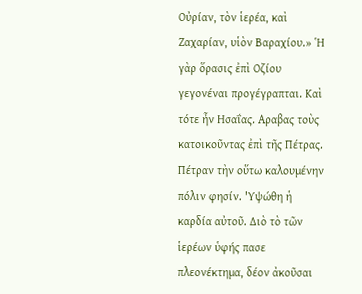Οὐρίαν, τὸν ἱερέα, καὶ Ζαχαρίαν, υἱὸν Βαραχίου.» Ἡ γὰρ ὅρασις ἐπὶ Οζίου γεγονέναι προγέγραπται. Καὶ τότε ἦν Ησαΐας. Αραβας τοὺς κατοικοῦντας ἐπὶ τῆς Πέτρας. Πέτραν τὴν οὕτω καλουμένην πόλιν φησίν. 'Υψώθη ἡ καρδία αὐτοῦ. Διὸ τὸ τῶν ἱερέων ὑφής πασε πλεονέκτημα, δέον ἀκοῦσαι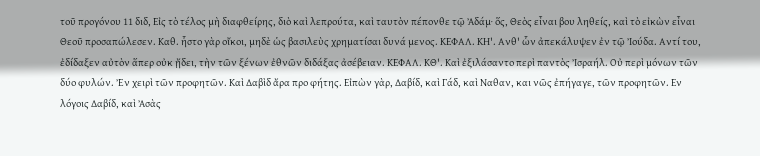τοῦ προγόνου 11 διδ, Εἰς τὸ τέλος μὴ διαφθείρης, διὸ καὶ λεπρούτα, καὶ ταυτὸν πέπονθε τῷ Ἀδάμ· ὅς, Θεὸς εἶναι βου ληθείς, καὶ τὸ εἰκὼν εἶναι Θεοῦ προσαπώλεσεν. Καθ. ἧστο γὰρ οἴκοι, μηδὲ ὡς βασιλεὺς χρηματίσαι δυνά μενος. ΚΕΦΑΛ. ΚΗ'. Ανθ' ὧν ἀπεκάλυψεν ἐν τῷ Ἰούδα. Αντί του, ἐδίδαξεν αὐτὸν ἅπερ οὐκ ᾔδει, τὴν τῶν ξένων ἐθνῶν διδάξας ἀσέβειαν. ΚΕΦΑΛ. ΚΘ'. Καὶ ἐξιλάσαντο περὶ παντὸς Ἰσραήλ. Οὐ περὶ μόνων τῶν δύο φυλών. Ἐν χειρὶ τῶν προφητῶν. Καὶ Δαβὶδ ἄρα προ φήτης. Εἰπὼν γὰρ, Δαβίδ, καὶ Γάδ, καὶ Ναθαν, και νῶς ἐπήγαγε, τῶν προφητῶν. Εν λόγοις Δαβίδ, καὶ Ἀσὰς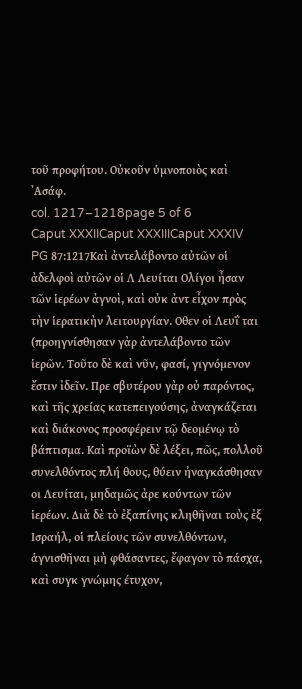τοῦ προφήτου. Οὐκοῦν ὑμνοποιὸς καὶ ᾿Ασάφ.
col. 1217–1218page 5 of 6
Caput XXXIICaput XXXIIICaput XXXIV
PG 87:1217Καὶ ἀντελάβοντο αὐτῶν οἱ ἀδελφοὶ αὐτῶν οἱ Λ Λευίται Ολίγοι ἦσαν τῶν ἱερέων ἀγνοὶ, καὶ οὐκ ἀντ εἶχον πρὸς τὴν ἱερατικὴν λειτουργίαν. Οθεν οἱ Λευΐ ται (προηγνίσθησαν γὰρ ἀντελάβοντο τῶν ἱερῶν. Τοῦτο δὲ καὶ νῦν, φασί, γιγνόμενον ἔστιν ἰδεῖν. Πρε σβυτέρου γὰρ οὐ παρόντος, καὶ τῆς χρείας κατεπειγούσης, ἀναγκάζεται καὶ διάκονος προσφέρειν τῷ δεομένῳ τὸ βάπτισμα. Καὶ προϊὼν δὲ λέξει, πῶς, πολλοῦ συνελθόντος πλή θους, θύειν ἠναγκάσθησαν οι Λευίται, μηδαμῶς ἀρε κούντων τῶν ἱερέων. Διὰ δὲ τὸ ἐξαπίνης κληθῆναι τοὺς ἐξ Ισραήλ, οἱ πλείους τῶν συνελθόντων, ἁγνισθῆναι μὴ φθάσαντες, ἔφαγον τὸ πάσχα, καὶ συγκ γνώμης έτυχον,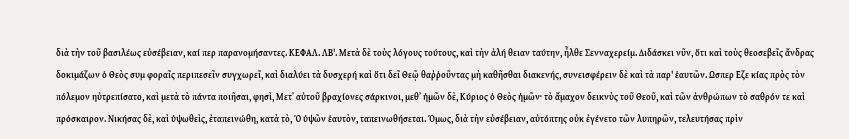διὰ τὴν τοῦ βασιλέως εὐσέβειαν, καί περ παρανομήσαντες. ΚΕΦΑΛ. ΛΒ'. Μετὰ δὲ τοὺς λόγους τούτους, καὶ τὴν ἀλή θειαν ταύτην, ἦλθε Σενναχερείμ. Διδάσκει νῦν, ὅτι καὶ τοὺς θεοσεβεῖς ἄνδρας δοκιμάζων ὁ Θεὸς συμ φοραῖς περιπεσεῖν συγχωρεῖ, καὶ διαλύει τὰ δυσχερή καὶ ὅτι δεῖ Θεῷ θαῤῥοῦντας μὴ καθῆσθαι διακενής, συνεισφέρειν δὲ καὶ τὰ παρ' ἑαυτῶν. Ωσπερ Εζε κίας πρὸς τὸν πόλεμον ηὐτρεπίσατο, καὶ μετὰ τὸ πάντα ποιῆσαι, φησὶ, Μετ᾿ αὐτοῦ βραχίονες σάρκινοι, μεθ᾿ ἡμῶν δὲ, Κύριος ὁ Θεὸς ἡμῶν· τὸ ἄμαχον δεικνὺς τοῦ Θεοῦ, καὶ τῶν ἀνθρώπων τὸ σαθρόν τε καὶ πρόσκαιρον. Νικήσας δὲ, καὶ ὑψωθεὶς, ἐταπεινώθη, κατὰ τὸ, Ὁ ὑψῶν ἑαυτὸν, ταπεινωθήσεται. Όμως, διὰ τὴν εὐσέβειαν, αὐτόπτης οὐκ ἐγένετο τῶν λυπηρῶν, τελευτήσας πρὶν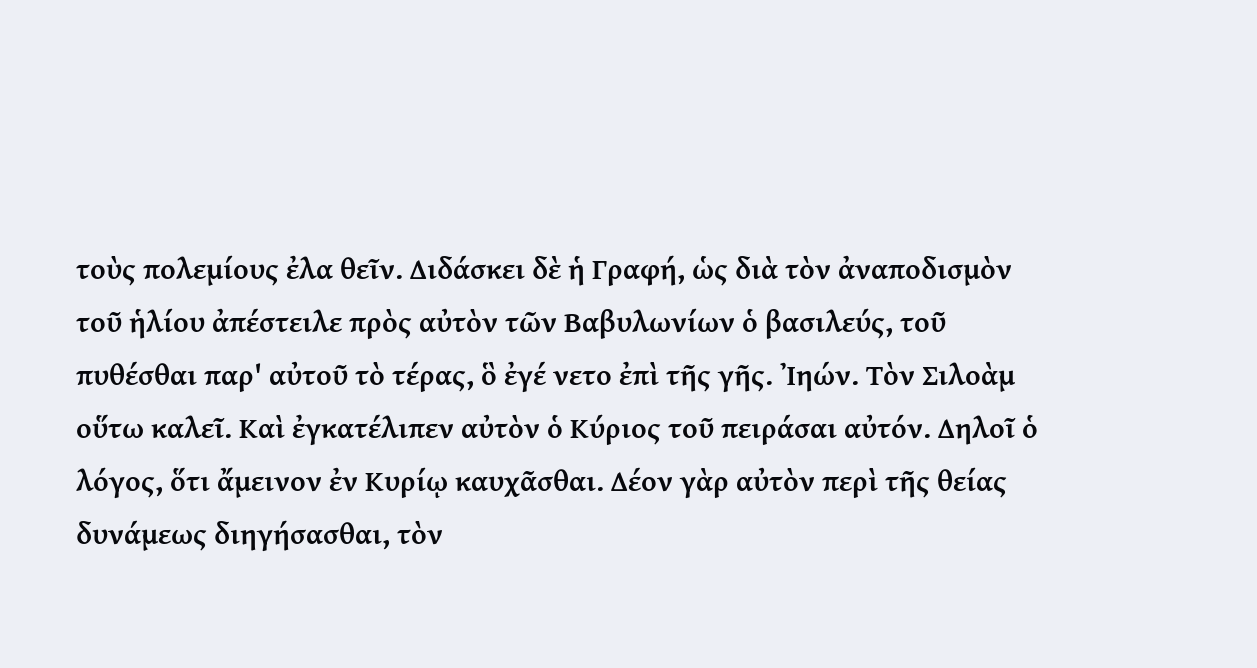τοὺς πολεμίους ἐλα θεῖν. Διδάσκει δὲ ἡ Γραφή, ὡς διὰ τὸν ἀναποδισμὸν τοῦ ἡλίου ἀπέστειλε πρὸς αὐτὸν τῶν Βαβυλωνίων ὁ βασιλεύς, τοῦ πυθέσθαι παρ' αὐτοῦ τὸ τέρας, ὃ ἐγέ νετο ἐπὶ τῆς γῆς. Ἰηών. Τὸν Σιλοὰμ οὕτω καλεῖ. Καὶ ἐγκατέλιπεν αὐτὸν ὁ Κύριος τοῦ πειράσαι αὐτόν. Δηλοῖ ὁ λόγος, ὅτι ἄμεινον ἐν Κυρίῳ καυχᾶσθαι. Δέον γὰρ αὐτὸν περὶ τῆς θείας δυνάμεως διηγήσασθαι, τὸν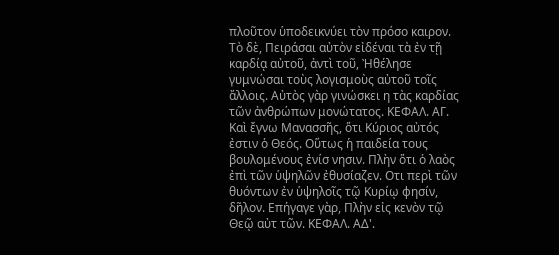πλοῦτον ὑποδεικνύει τὸν πρόσο καιρον. Τὸ δὲ, Πειράσαι αὐτὸν εἰδέναι τὰ ἐν τῇ καρδίᾳ αὐτοῦ, ἀντὶ τοῦ, Ἠθέλησε γυμνώσαι τοὺς λογισμοὺς αὐτοῦ τοῖς ἄλλοις. Αὐτὸς γὰρ γινώσκει η τὰς καρδίας τῶν ἀνθρώπων μονώτατος. ΚΕΦΑΛ. ΑΓ. Καὶ ἔγνω Μανασσῆς, ὅτι Κύριος αὐτός ἐστιν ὁ Θεός. Οὕτως ἡ παιδεία τους βουλομένους ἐνίσ νησιν. Πλὴν ὅτι ὁ λαὸς ἐπὶ τῶν ὑψηλῶν ἐθυσίαζεν. Οτι περὶ τῶν θυόντων ἐν ὑψηλοῖς τῷ Κυρίῳ φησίν, δῆλον. Επήγαγε γὰρ, Πλὴν εἰς κενὸν τῷ Θεῷ αὐτ τῶν. ΚΕΦΑΛ. ΑΔ'.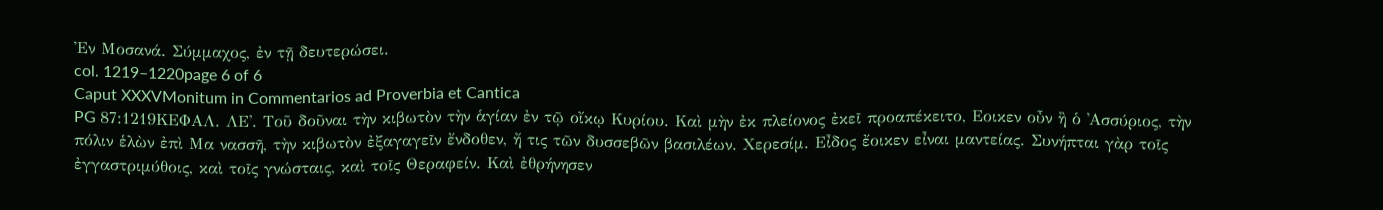Ἐν Μοσανά. Σύμμαχος, ἐν τῇ δευτερώσει.
col. 1219–1220page 6 of 6
Caput XXXVMonitum in Commentarios ad Proverbia et Cantica
PG 87:1219ΚΕΦΑΛ. ΛΕ'. Τοῦ δοῦναι τὴν κιβωτὸν τὴν ἁγίαν ἐν τῷ οἴκῳ Κυρίου. Καὶ μὴν ἐκ πλείονος ἐκεῖ προαπέκειτο, Εοικεν οὖν ἢ ὁ ᾿Ασσύριος, τὴν πόλιν ἑλὼν ἐπὶ Μα νασσῆ, τὴν κιβωτὸν ἐξαγαγεῖν ἔνδοθεν, ἤ τις τῶν δυσσεβῶν βασιλέων. Χερεσίμ. Εἶδος ἔοικεν εἶναι μαντείας. Συνήπται γὰρ τοῖς ἐγγαστριμύθοις, καὶ τοῖς γνώσταις, καὶ τοῖς Θεραφείν. Καὶ ἐθρήνησεν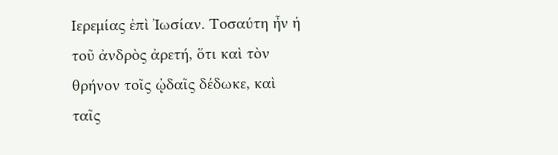Ιερεμίας ἐπὶ Ἰωσίαν. Τοσαύτη ἦν ἡ τοῦ ἀνδρὸς ἀρετή, ὅτι καὶ τὸν θρήνον τοῖς ᾠδαῖς δέδωκε, καὶ ταῖς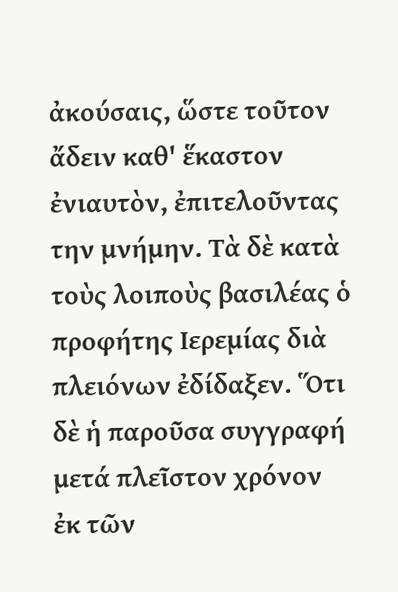ἀκούσαις, ὥστε τοῦτον ἄδειν καθ' ἕκαστον ἐνιαυτὸν, ἐπιτελοῦντας την μνήμην. Τὰ δὲ κατὰ τοὺς λοιποὺς βασιλέας ὁ προφήτης Ιερεμίας διὰ πλειόνων ἐδίδαξεν. Ὅτι δὲ ἡ παροῦσα συγγραφή μετά πλεῖστον χρόνον ἐκ τῶν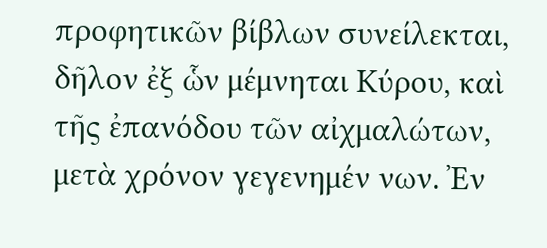προφητικῶν βίβλων συνείλεκται, δῆλον ἐξ ὧν μέμνηται Κύρου, καὶ τῆς ἐπανόδου τῶν αἰχμαλώτων, μετὰ χρόνον γεγενημέν νων. Ἐν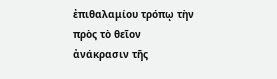ἐπιθαλαμίου τρόπῳ τὴν πρὸς τὸ θεῖον ἀνάκρασιν τῆς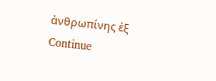ἀνθρωπίνης ἐξ
Continue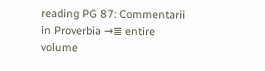reading PG 87: Commentarii in Proverbia →≣ entire volume